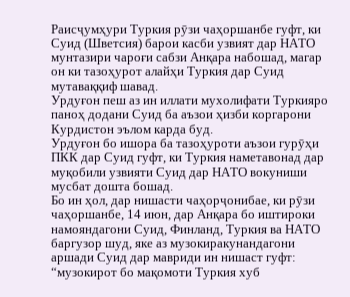Раисҷумҳури Туркия рӯзи чаҳоршанбе гуфт, ки Суид (Шветсия) барои касби узвият дар НАТО мунтазири чароғи сабзи Анқара набошад, магар он ки тазоҳурот алайҳи Туркия дар Суид мутаваққиф шавад.
Урдуғон пеш аз ин иллати мухолифати Туркияро паноҳ додани Суид ба аъзои ҳизби коргарони Курдистон эълом карда буд.
Урдуғон бо ишора ба тазоҳуроти аъзои гурӯҳи ПКК дар Суид гуфт, ки Туркия наметавонад дар муқобили узвияти Суид дар НАТО вокуниши мусбат дошта бошад.
Бо ин ҳол, дар нишасти чаҳорҷонибае, ки рӯзи чаҳоршанбе, 14 июн, дар Анқара бо иштироки намояндагони Суид, Финланд, Туркия ва НАТО баргузор шуд, яке аз музокиракунандагони аршади Суид дар мавриди ин нишаст гуфт: “музокирот бо мақомоти Туркия хуб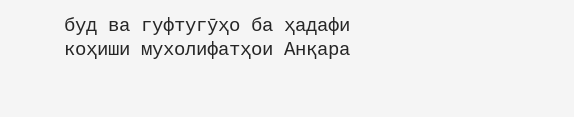буд ва гуфтугӯҳо ба ҳадафи коҳиши мухолифатҳои Анқара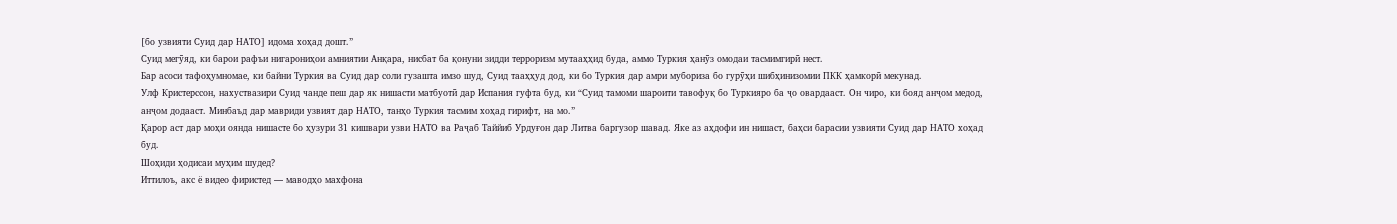[бо узвияти Суид дар НАТО] идома хоҳад дошт.”
Суид мегӯяд, ки барои рафъи нигарониҳои амниятии Анқара, нисбат ба қонуни зидди терроризм мутааҳҳид буда, аммо Туркия ҳанӯз омодаи тасмимгирӣ нест.
Бар асоси тафоҳумномае, ки байни Туркия ва Суид дар соли гузашта имзо шуд, Суид тааҳҳуд дод, ки бо Туркия дар амри мубориза бо гурӯҳи шибҳинизомии ПКК ҳамкорӣ мекунад.
Улф Кристерссон, нахуствазири Суид чанде пеш дар як нишасти матбуотӣ дар Испания гуфта буд, ки “Суид тамоми шароити тавофуқ бо Туркияро ба ҷо овардааст. Он чиро, ки бояд анҷом медод, анҷом додааст. Минбаъд дар мавриди узвият дар НАТО, танҳо Туркия тасмим хоҳад гирифт, на мо.”
Қарор аст дар моҳи оянда нишасте бо ҳузури 31 кишвари узви НАТО ва Раҷаб Таййиб Урдуғон дар Литва баргузор шавад. Яке аз аҳдофи ин нишаст, баҳси барасии узвияти Суид дар НАТО хоҳад буд.
Шоҳиди ҳодисаи муҳим шудед?
Иттилоъ, акс ё видео фиристед — маводҳо махфона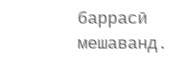баррасӣ мешаванд.